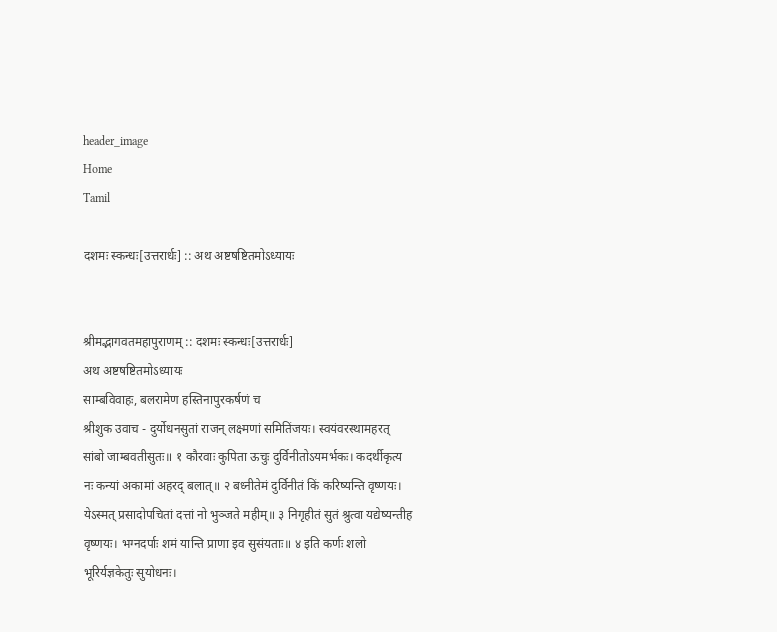header_image
Home
Tamil

दशमः स्कन्धः[उत्तरार्धः] :: अथ अष्टषष्टितमोऽध्यायः


श्रीमद्भागवतमहापुराणम् :: दशमः स्कन्धः[उत्तरार्धः]
अथ अष्टषष्टितमोऽध्यायः
साम्बविवाहः, बलरामेण हस्तिनापुरकर्षणं च
श्रीशुक उवाच - दुर्योधनसुतां राजन् लक्ष्मणां समितिंजयः। स्वयंवरस्थामहरत् सांबो जाम्बवतीसुतः॥ १ कौरवाः कुपिता ऊचुः दुर्विनीतोऽयमर्भकः। कदर्थीकृत्य नः कन्यां अकामां अहरद् बलात्॥ २ बध्नीतेमं दुर्विनीतं किं करिष्यन्ति वृष्णयः। येऽस्मत् प्रसादोपचितां दत्तां नो भुञ्जते महीम्॥ ३ निगृहीतं सुतं श्रुत्वा यद्येष्यन्तीह वृष्णयः। भग्नदर्पाः शमं यान्ति प्राणा इव सुसंयताः॥ ४ इति कर्णः शलो भूरिर्यज्ञकेतुः सुयोधनः।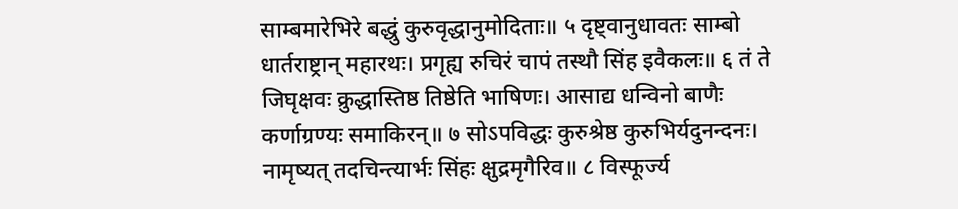साम्बमारेभिरे बद्धुं कुरुवृद्धानुमोदिताः॥ ५ दृष्ट्वानुधावतः साम्बो धार्तराष्ट्रान् महारथः। प्रगृह्य रुचिरं चापं तस्थौ सिंह इवैकलः॥ ६ तं ते जिघृक्षवः क्रुद्धास्तिष्ठ तिष्ठेति भाषिणः। आसाद्य धन्विनो बाणैः कर्णाग्रण्यः समाकिरन्॥ ७ सोऽपविद्धः कुरुश्रेष्ठ कुरुभिर्यदुनन्दनः। नामृष्यत् तदचिन्त्यार्भः सिंहः क्षुद्रमृगैरिव॥ ८ विस्फूर्ज्य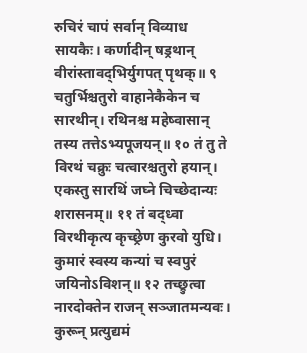रुचिरं चापं सर्वान् विव्याध सायकैः। कर्णादीन् षड्रथान् वीरांस्तावद्‌भिर्युगपत् पृथक्॥ ९ चतुर्भिश्चतुरो वाहानेकैकेन च सारथीन्। रथिनश्च महेष्वासान् तस्य तत्तेऽभ्यपूजयन्॥ १० तं तु ते विरथं चक्रुः चत्वारश्चतुरो हयान्। एकस्तु सारथिं जघ्ने चिच्छेदान्यः शरासनम्॥ ११ तं बद्ध्वा विरथीकृत्य कृच्छ्रेण कुरवो युधि। कुमारं स्वस्य कन्यां च स्वपुरं जयिनोऽविशन्॥ १२ तच्छ्रुत्वा नारदोक्तेन राजन् सञ्जातमन्यवः। कुरून् प्रत्युद्यमं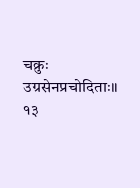चक्रुः उग्रसेनप्रचोदिताः॥ १३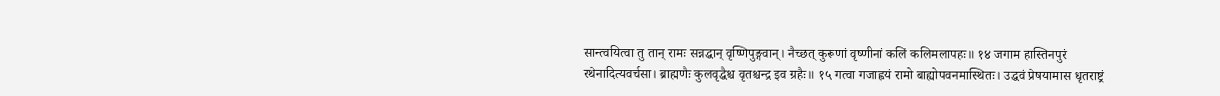सान्त्वयित्वा तु तान् रामः सन्नद्धान् वृष्णिपुङ्गवान्। नैच्छत् कुरूणां वृष्णीनां कलिं कलिमलापहः॥ १४ जगाम हास्तिनपुरं रथेनादित्यवर्चसा। ब्राह्मणैः कुलवृद्धैश्च वृतश्चन्द्र इव ग्रहैः॥ १५ गत्वा गजाह्वयं रामो बाह्योपवनमास्थितः। उद्धवं प्रेषयामास धृतराष्ट्रं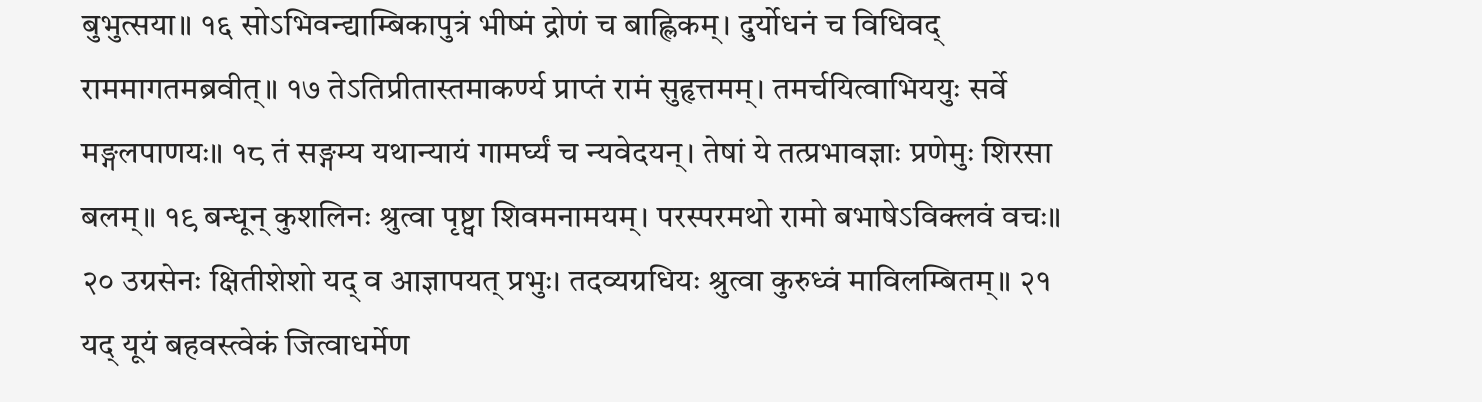बुभुत्सया॥ १६ सोऽभिवन्द्याम्बिकापुत्रं भीष्मं द्रोणं च बाह्लिकम्। दुर्योधनं च विधिवद् राममागतमब्रवीत्॥ १७ तेऽतिप्रीतास्तमाकर्ण्य प्राप्तं रामं सुहृत्तमम्। तमर्चयित्वाभिययुः सर्वे मङ्गलपाणयः॥ १८ तं सङ्गम्य यथान्यायं गामर्घ्यं च न्यवेदयन्। तेषां ये तत्प्रभावज्ञाः प्रणेमुः शिरसा बलम्॥ १९ बन्धून् कुशलिनः श्रुत्वा पृष्ट्वा शिवमनामयम्। परस्परमथो रामो बभाषेऽविक्लवं वचः॥ २० उग्रसेनः क्षितीशेशो यद् व आज्ञापयत् प्रभुः। तदव्यग्रधियः श्रुत्वा कुरुध्वं माविलम्बितम्॥ २१ यद् यूयं बहवस्त्वेकं जित्वाधर्मेण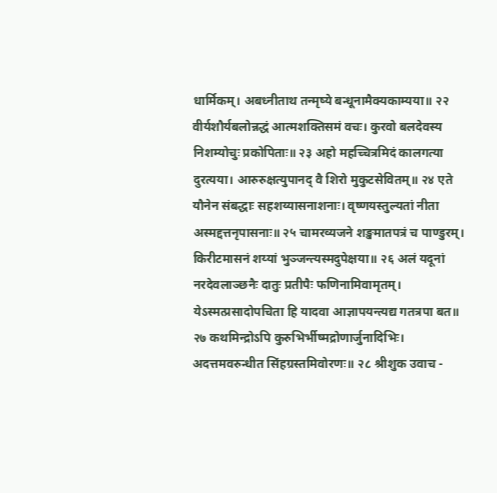धार्मिकम्। अबध्नीताथ तन्मृष्ये बन्धूनामैक्यकाम्यया॥ २२ वीर्यशौर्यबलोन्नद्धं आत्मशक्तिसमं वचः। कुरवो बलदेवस्य निशम्योचुः प्रकोपिताः॥ २३ अहो महच्चित्रमिदं कालगत्या दुरत्यया। आरुरुक्षत्युपानद् वै शिरो मुकुटसेवितम्॥ २४ एते यौनेन संबद्धाः सहशय्यासनाशनाः। वृष्णयस्तुल्यतां नीता अस्मद्दत्तनृपासनाः॥ २५ चामरव्यजने शङ्खमातपत्रं च पाण्डुरम्। किरीटमासनं शय्यां भुञ्जन्त्यस्मदुपेक्षया॥ २६ अलं यदूनां नरदेवलाञ्छनैः दातुः प्रतीपैः फणिनामिवामृतम्। येऽस्मत्प्रसादोपचिता हि यादवा आज्ञापयन्त्यद्य गतत्रपा बत॥ २७ कथमिन्द्रोऽपि कुरुभिर्भीष्मद्रोणार्जुनादिभिः। अदत्तमवरुन्धीत सिंहग्रस्तमिवोरणः॥ २८ श्रीशुक उवाच -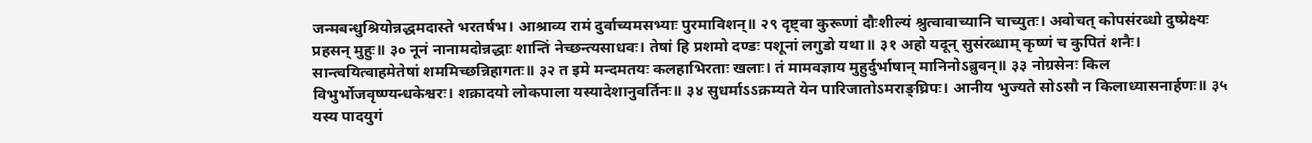जन्मबन्धुश्रियोन्नद्धमदास्ते भरतर्षभ। आश्राव्य रामं दुर्वाच्यमसभ्याः पुरमाविशन्॥ २९ दृष्ट्वा कुरूणां दौःशील्यं श्रुत्वावाच्यानि चाच्युतः। अवोचत् कोपसंरब्धो दुष्प्रेक्ष्यः प्रहसन् मुहुः॥ ३० नूनं नानामदोन्नद्धाः शान्तिं नेच्छन्त्यसाधवः। तेषां हि प्रशमो दण्डः पशूनां लगुडो यथा॥ ३१ अहो यदून् सुसंरब्धाम् कृष्णं च कुपितं शनैः। सान्त्वयित्वाहमेतेषां शममिच्छन्निहागतः॥ ३२ त इमे मन्दमतयः कलहाभिरताः खलाः। तं मामवज्ञाय मुहुर्दुर्भाषान् मानिनोऽब्रुवन्॥ ३३ नोग्रसेनः किल विभुर्भोजवृष्ण्यन्धकेश्वरः। शक्रादयो लोकपाला यस्यादेशानुवर्तिनः॥ ३४ सुधर्माऽऽक्रम्यते येन पारिजातोऽमराङ्‌घ्रिपः। आनीय भुज्यते सोऽसौ न किलाध्यासनार्हणः॥ ३५ यस्य पादयुगं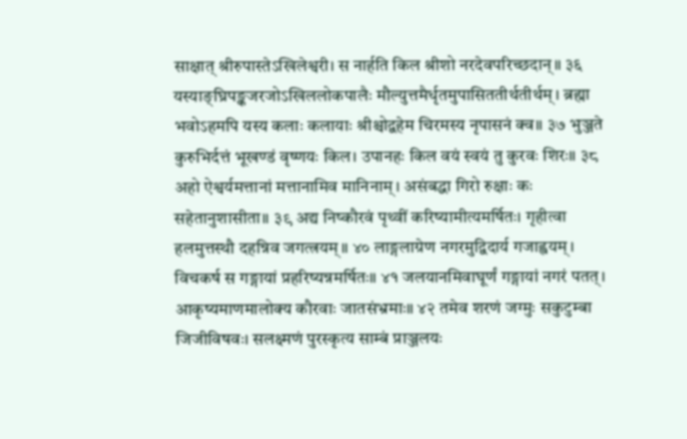साक्षात् श्रीरुपास्तेऽखिलेश्वरी। स नार्हति किल श्रीशो नरदेवपरिच्छदान्॥ ३६ यस्याङ्‌घ्रिपङ्कजरजोऽखिललोकपालैः मौल्युत्तमैर्धृतमुपासिततीर्थतीर्थम्। ब्रह्मा भवोऽहमपि यस्य कलाः कलायाः श्रीश्चोद्वहेम चिरमस्य नृपासनं क्व॥ ३७ भुञ्जते कुरुभिर्दत्तं भूखण्डं वृष्णयः किल। उपानहः किल वयं स्वयं तु कुरवः शिरः॥ ३८ अहो ऐश्वर्यमत्तानां मत्तानामिव मानिनाम्। असंबद्धा गिरो रुक्षाः कः सहेतानुशासीता॥ ३९ अद्य निष्कौरवं पृथ्वीं करिष्यामीत्यमर्षितः। गृहीत्वा हलमुत्तस्थौ दहन्निव जगत्त्रयम्॥ ४० लाङ्गलाग्रेण नगरमुद्विदार्य गजाह्वयम्। विचकर्ष स गङ्गायां प्रहरिष्यन्नमर्षितः॥ ४१ जलयानमिवाघूर्णं गङ्गायां नगरं पतत्। आकृष्यमाणमालोक्य कौरवाः जातसंभ्रमाः॥ ४२ तमेव शरणं जग्मुः सकुटुम्बा जिजीविषवः। सलक्ष्मणं पुरस्कृत्य साम्बं प्राञ्जलयः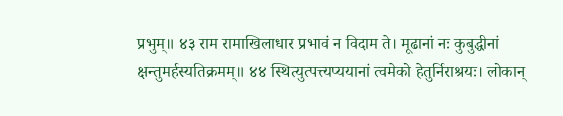प्रभुम्॥ ४३ राम रामाखिलाधार प्रभावं न विदाम ते। मूढानां नः कुबुद्धीनां क्षन्तुमर्हस्यतिक्रमम्॥ ४४ स्थित्युत्पत्त्यप्ययानां त्वमेको हेतुर्निराश्रयः। लोकान्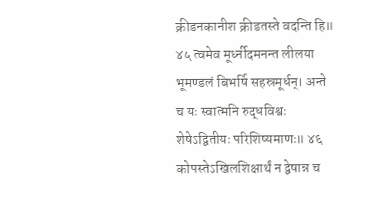क्रीडनकानीश क्रीडतस्ते वदन्ति हि॥ ४५ त्वमेव मूर्ध्नीदमनन्त लीलया भूमण्डलं बिभर्षि सहस्रमूर्धन्। अन्ते च यः स्वात्मनि रुद्धविश्वः शेषेऽद्वितीयः परिशिष्यमाणः॥ ४६ कोपस्तेऽखिलशिक्षार्थं न द्वेषान्न च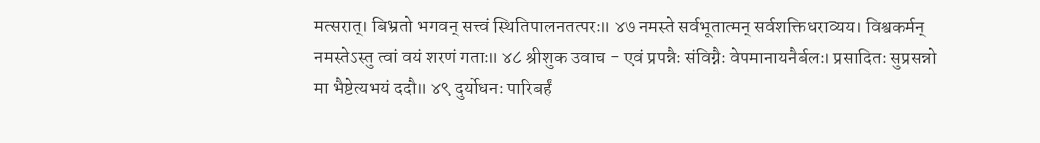मत्सरात्। बिभ्रतो भगवन् सत्त्वं स्थितिपालनतत्परः॥ ४७ नमस्ते सर्वभूतात्मन् सर्वशक्तिधराव्यय। विश्वकर्मन् नमस्तेऽस्तु त्वां वयं शरणं गताः॥ ४८ श्रीशुक उवाच - एवं प्रपन्नैः संविग्नैः वेपमानायनैर्बलः। प्रसादितः सुप्रसन्नो मा भैष्टेत्यभयं ददौ॥ ४९ दुर्योधनः पारिबर्हं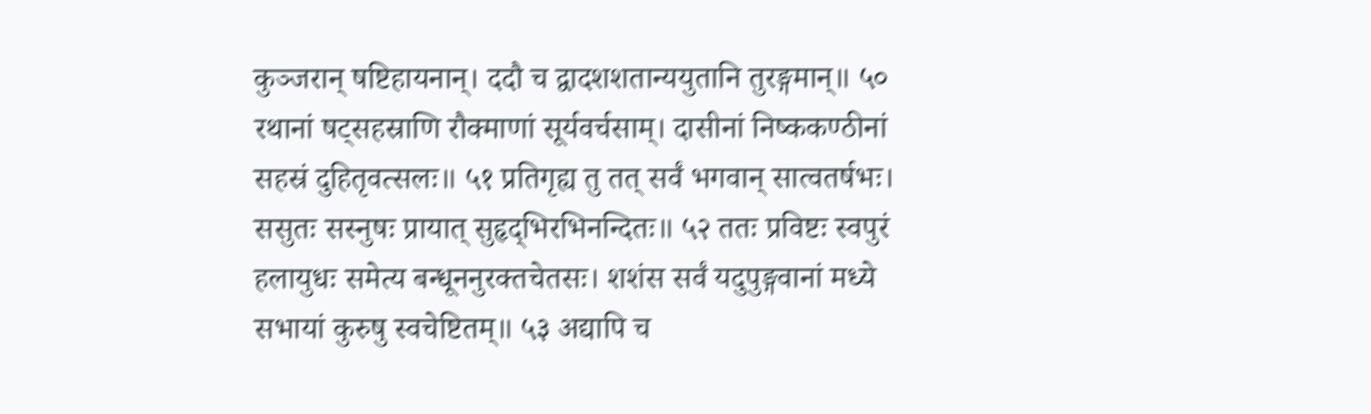कुञ्जरान् षष्टिहायनान्। ददौ च द्वादशशतान्ययुतानि तुरङ्गमान्॥ ५० रथानां षट्सहस्राणि रौक्माणां सूर्यवर्चसाम्। दासीनां निष्ककण्ठीनां सहस्रं दुहितृवत्सलः॥ ५१ प्रतिगृह्य तु तत् सर्वं भगवान् सात्वतर्षभः। ससुतः सस्नुषः प्रायात् सुहृद्‌भिरभिनन्दितः॥ ५२ ततः प्रविष्टः स्वपुरं हलायुधः समेत्य बन्धूननुरक्तचेतसः। शशंस सर्वं यदुपुङ्गवानां मध्ये सभायां कुरुषु स्वचेष्टितम्॥ ५३ अद्यापि च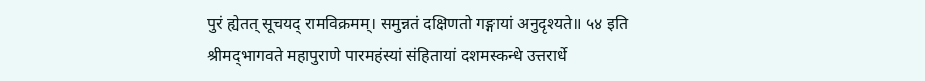पुरं ह्येतत् सूचयद् रामविक्रमम्। समुन्नतं दक्षिणतो गङ्गायां अनुदृश्यते॥ ५४ इति श्रीमद्‍भागवते महापुराणे पारमहंस्यां संहितायां दशमस्कन्धे उत्तरार्धे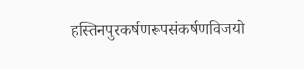हस्तिनपुरकर्षणरूपसंकर्षणविजयो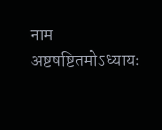नाम अष्टषष्टितमोऽध्यायः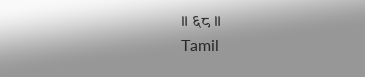॥ ६८ ॥
Tamil